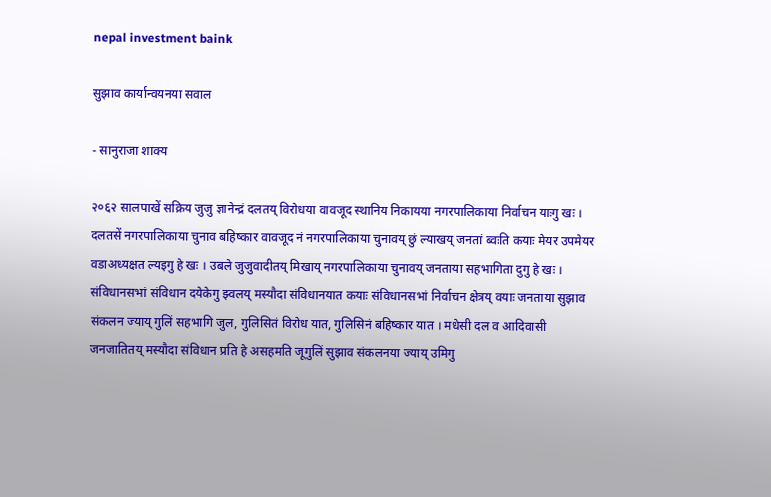nepal investment baink

सुझाव कार्यान्वयनया सवाल

- सानुराजा शाक्य

२०६२ सालपाखें सक्रिय जुजु ज्ञानेन्द्रं दलतय् विरोधया वावजूद स्थानिय निकायया नगरपालिकाया निर्वाचन याःगु खः । दलतसें नगरपालिकाया चुनाव बहिष्कार वावजूद नं नगरपालिकाया चुनावय् छुं ल्याखय् जनतां ब्वःति कयाः मेयर उपमेयर वडाअध्यक्षत ल्यइगु हे खः । उबले जुजुवादीतय् मिखाय् नगरपालिकाया चुनावय् जनताया सहभागिता दुगु हे खः । संविधानसभां संविधान दयेकेगु झ्वलय् मस्यौदा संविधानयात कयाः संविधानसभां निर्वाचन क्षेत्रय् वयाः जनताया सुझाव संकलन ज्याय् गुलिं सहभागि जुल, गुलिसितं विरोध यात, गुलिसिनं बहिष्कार यात । मधेसी दल व आदिवासी जनजातितय् मस्यौदा संविधान प्रति हे असहमति जूगुलिं सुझाव संकलनया ज्याय् उमिगु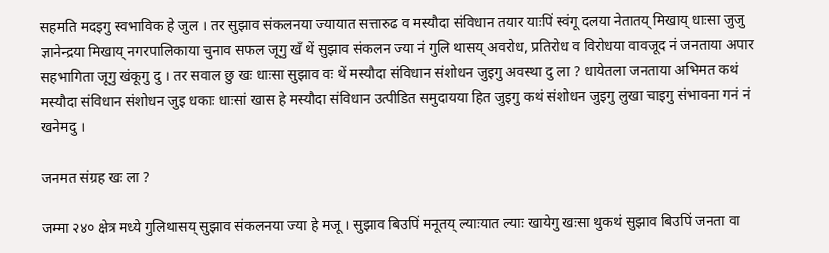सहमति मदइगु स्वभाविक हे जुल । तर सुझाव संकलनया ज्यायात सत्तारुढ व मस्यौदा संविधान तयार याःपिं स्वंगू दलया नेतातय् मिखाय् धाःसा जुजु ज्ञानेन्द्रया मिखाय् नगरपालिकाया चुनाव सफल जूगु खँ थें सुझाव संकलन ज्या नं गुलि थासय् अवरोध, प्रतिरोध व विरोधया वावजूद नं जनताया अपार सहभागिता जूगु खंकूगु दु । तर सवाल छु खः धाःसा सुझाव वः थें मस्यौदा संविधान संशोधन जुइगु अवस्था दु ला ? धायेतला जनताया अभिमत कथं मस्यौदा संविधान संशोधन जुइ धकाः धाःसां खास हे मस्यौदा संविधान उत्पीडित समुदायया हित जुइगु कथं संशोधन जुइगु लुखा चाइगु संभावना गनं नं खनेमदु ।

जनमत संग्रह खः ला ?

जम्मा २४० क्षेत्र मध्ये गुलिथासय् सुझाव संकलनया ज्या हे मजू । सुझाव बिउपिं मनूतय् ल्याःयात ल्याः खायेगु खःसा थुकथं सुझाव बिउपिं जनता वा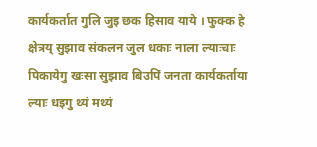कार्यकर्तात गुलि जुइ छक हिसाव याये । फुक्क हे क्षेत्रय् सुझाव संकलन जुल धकाः नाला ल्याःचाः पिकायेगु खःसा सुझाव बिउपिं जनता कार्यकर्ताया ल्याः धइगु थ्यं मथ्यं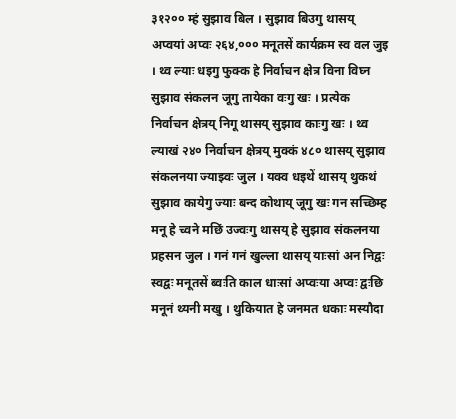३१२०० म्हं सुझाव बिल । सुझाव बिउगु थासय् अप्वयां अप्वः २६४,००० मनूतसें कार्यक्रम स्व वल जुइ । थ्व ल्याः धइगु फुक्क हे निर्वाचन क्षेत्र विना विघ्न सुझाव संकलन जूगु तायेका वःगु खः । प्रत्येक निर्वाचन क्षेत्रय् निगू थासय् सुझाव काःगु खः । थ्व ल्याखं २४० निर्वाचन क्षेत्रय् मुक्कं ४८० थासय् सुझाव संकलनया ज्याझ्वः जुल । यक्व धइथें थासय् थुकथं सुझाव कायेगु ज्याः बन्द कोथाय् जूगु खः गन सच्छिम्ह मनू हे च्वने मछिं उज्वःगु थासय् हे सुझाव संकलनया प्रहसन जुल । गनं गनं खुल्ला थासय् याःसां अन निद्वः स्वद्वः मनूतसें ब्वःति काल धाःसां अप्वःया अप्वः द्वःछि मनूनं थ्यनी मखु । थुकियात हे जनमत धकाः मस्यौदा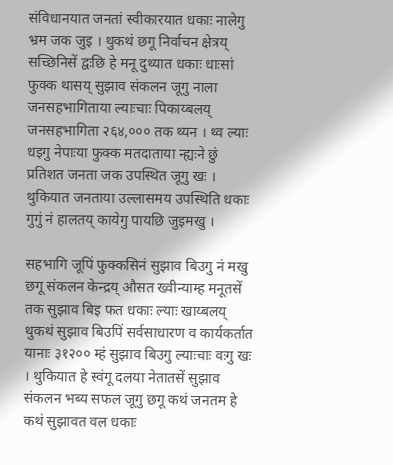संविधानयात जनतां स्वीकारयात धकाः नालेगु भ्रम जक जुइ । थुकथं छगू निर्वाचन क्षेत्रय् सच्छिनिसें द्वःछि हे मनू दुथ्यात धकाः धाःसां फुक्क थासय् सुझाव संकलन जूगु नाला जनसहभागिताया ल्याःचाः पिकाय्बलय् जनसहभागिता २६४,००० तक थ्यन । थ्व ल्याः धइगु नेपाःया फुक्क मतदाताया न्ह्यःने छुं प्रतिशत जनता जक उपस्थित जूगु खः । थुकियात जनताया उल्लासमय उपस्थिति धकाः गुगुं नं हालतय् कायेगु पायछि जुइमखु ।

सहभागि जूपिं फुक्कसिनं सुझाव बिउगु नं मखु छगू संकलन केन्द्रय् औसत ख्वीन्याम्ह मनूतसें तक सुझाव बिइ फत धकाः ल्याः खाय्बलय् थुकथं सुझाव बिउपिं सर्वसाधारण व कार्यकर्तात यानाः ३१२०० म्हं सुझाव बिउगु ल्याःचाः वःगु खः । थुकियात हे स्वंगू दलया नेतातसें सुझाव संकलन भब्य सफल जूगु छगू कथं जनतम हे कथं सुझावत वल धकाः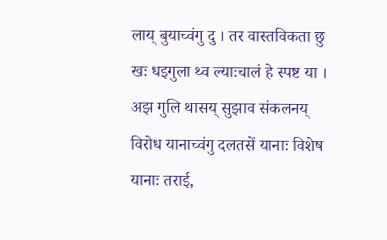लाय् बुयाच्वंगु दु । तर वास्तविकता छु खः धइगुला थ्व ल्याःचालं हे स्पष्ट या । अझ गुलि थासय् सुझाव संकलनय् विरोध यानाच्वंगु दलतसें यानाः विशेष यानाः तराई,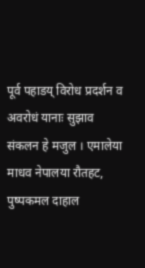पूर्व पहाडय् विरोध प्रदर्शन व अवरोधं यानाः सुझाव संकलन हे मजुल । एमालेया माधव नेपालया रौतहट, पुष्पकमल दाहाल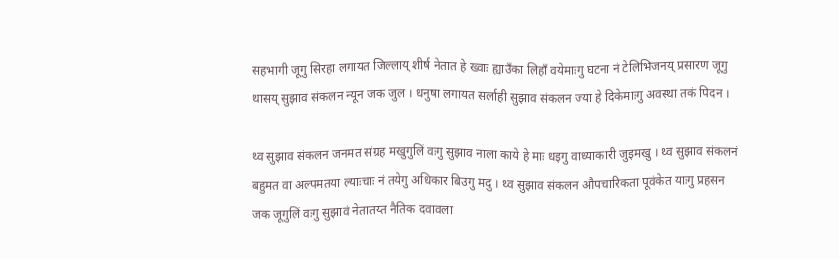सहभागी जूगु सिरहा लगायत जिल्लाय् शीर्ष नेतात हे ख्वाः ह्याउँका लिहाँ वयेमाःगु घटना नं टेलिभिजनय् प्रसारण जूगु थासय् सुझाव संकलन न्यून जक जुल । धनुषा लगायत सर्लाही सुझाव संकलन ज्या हे दिकेमाःगु अवस्था तकं पिदन ।

थ्व सुझाव संकलन जनमत संग्रह मखुगुलिं वःगु सुझाव नाला काये हे माः धइगु वाध्याकारी जुइमखु । थ्व सुझाव संकलनं बहुमत वा अल्पमतया ल्याःचाः नं तयेगु अधिकार बिउगु मदु । थ्व सुझाव संकलन औपचारिकता पूवंकेत याःगु प्रहसन जक जूगुलिं वःगु सुझावं नेतातय्त नैतिक दवावला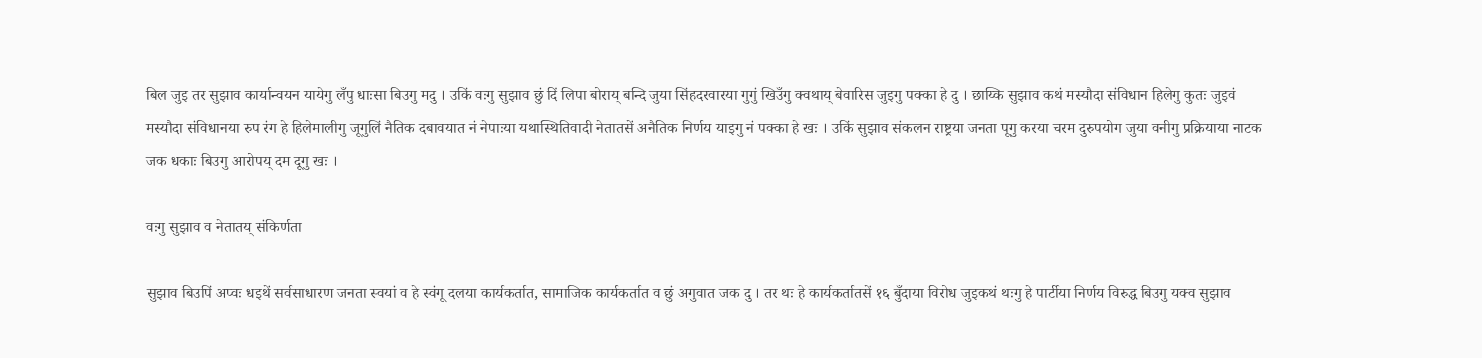बिल जुइ तर सुझाव कार्यान्वयन यायेगु लँपु धाःसा बिउगु मदु । उकिं वःगु सुझाव छुं दिं लिपा बोराय् बन्दि जुया सिंहदरवारया गुगुं खिउँगु क्वथाय् बेवारिस जुइगु पक्का हे दु । छाय्कि सुझाव कथं मस्यौदा संविधान हिलेगु कुतः जुइवं मस्यौदा संविधानया रुप रंग हे हिलेमालीगु जूगुलिं नैतिक दबावयात नं नेपाःया यथास्थितिवादी नेतातसें अनैतिक निर्णय याइगु नं पक्का हे खः । उकिं सुझाव संकलन राष्ट्रया जनता पूगु करया चरम दुरुपयोग जुया वनीगु प्रक्रियाया नाटक जक धकाः बिउगु आरोपय् दम दूगु खः ।

वःगु सुझाव व नेतातय् संकिर्णता

सुझाव बिउपिं अप्वः धइथें सर्वसाधारण जनता स्वयां व हे स्वंगू दलया कार्यकर्तात, सामाजिक कार्यकर्तात व छुं अगुवात जक दु । तर थः हे कार्यकर्तातसें १६ बुँदाया विरोध जुइकथं थःगु हे पार्टीया निर्णय विरुद्ध बिउगु यक्व सुझाव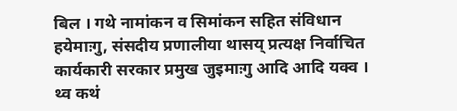बिल । गथे नामांकन व सिमांकन सहित संविधान हयेमाःगु, संसदीय प्रणालीया थासय् प्रत्यक्ष निर्वाचित कार्यकारी सरकार प्रमुख जुइमाःगु आदि आदि यक्व । थ्व कथं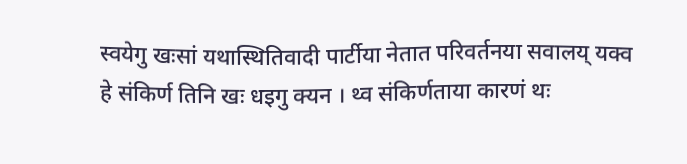स्वयेगु खःसां यथास्थितिवादी पार्टीया नेतात परिवर्तनया सवालय् यक्व हे संकिर्ण तिनि खः धइगु क्यन । थ्व संकिर्णताया कारणं थः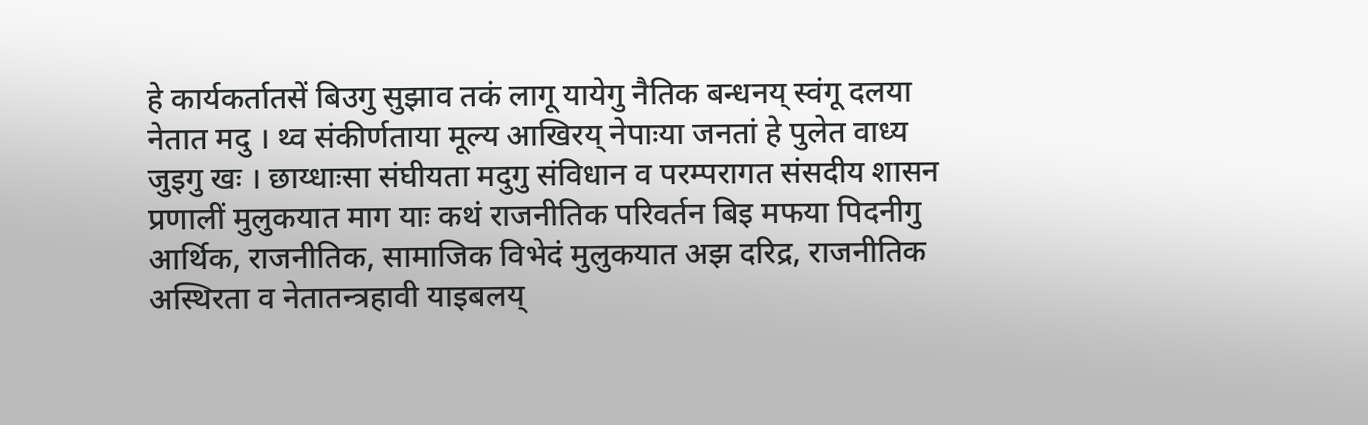हे कार्यकर्तातसें बिउगु सुझाव तकं लागू यायेगु नैतिक बन्धनय् स्वंगू दलया नेतात मदु । थ्व संकीर्णताया मूल्य आखिरय् नेपाःया जनतां हे पुलेत वाध्य जुइगु खः । छाय्धाःसा संघीयता मदुगु संविधान व परम्परागत संसदीय शासन प्रणालीं मुलुकयात माग याः कथं राजनीतिक परिवर्तन बिइ मफया पिदनीगु आर्थिक, राजनीतिक, सामाजिक विभेदं मुलुकयात अझ दरिद्र, राजनीतिक अस्थिरता व नेतातन्त्रहावी याइबलय्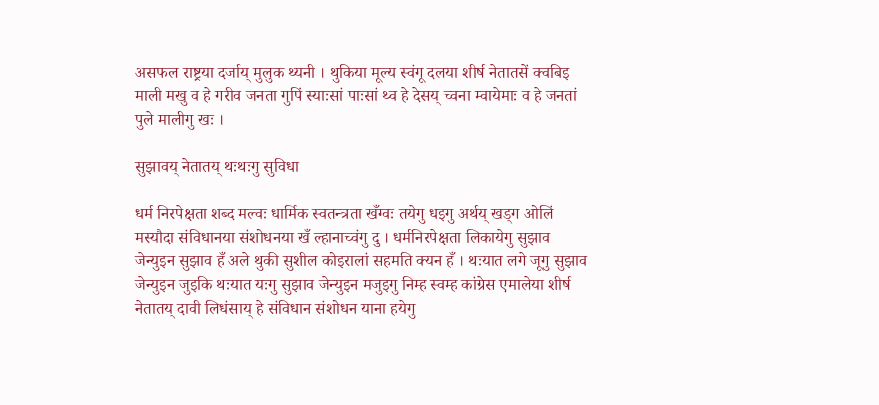असफल राष्ट्रया दर्जाय् मुलुक थ्यनी । थुकिया मूल्य स्वंगू दलया शीर्ष नेतातसें क्वबिइ माली मखु व हे गरीव जनता गुपिं स्याःसां पाःसां थ्व हे देसय् च्वना म्वायेमाः व हे जनतां पुले मालीगु खः ।

सुझावय् नेतातय् थःथःगु सुविधा

धर्म निरपेक्षता शब्द मल्वः धार्मिक स्वतन्त्रता खँग्वः तयेगु धइगु अर्थय् खड्ग ओलिं मस्यौदा संविधानया संशोधनया खँ ल्हानाच्वंगु दु । धर्मनिरपेक्षता लिकायेगु सुझाव जेन्युइन सुझाव हँ अले थुकी सुशील कोइरालां सहमति क्यन हँ । थःयात लगे जूगु सुझाव जेन्युइन जुइकि थःयात यःगु सुझाव जेन्युइन मजुइगु निम्ह स्वम्ह कांग्रेस एमालेया शीर्ष नेतातय् दावी लिधंसाय् हे संविधान संशोधन याना हयेगु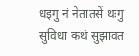धइगु नं नेतातसें थःगु सुविधा कथं सुझावत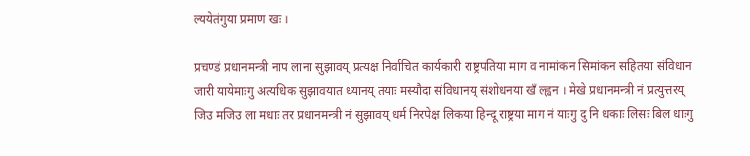ल्ययेतंगुया प्रमाण खः ।

प्रचण्डं प्रधानमन्त्री नाप लाना सुझावय् प्रत्यक्ष निर्वाचित कार्यकारी राष्ट्रपतिया माग व नामांकन सिमांकन सहितया संविधान जारी यायेमाःगु अत्यधिक सुझावयात ध्यानय् तयाः मस्यौदा संविधानय् संशोधनया खँ ल्ह्वन । मेखे प्रधानमन्त्री नं प्रत्युत्तरय् जिउ मजिउ ला मधाः तर प्रधानमन्त्री नं सुझावय् धर्म निरपेक्ष लिकया हिन्दू राष्ट्रया माग नं याःगु दु नि धकाः लिसः बिल धाःगु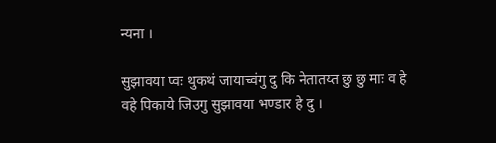न्यना ।

सुझावया प्वः थुकथं जायाच्वंगु दु कि नेतातय्त छु छु माः व हे वहे पिकाये जिउगु सुझावया भण्डार हे दु ।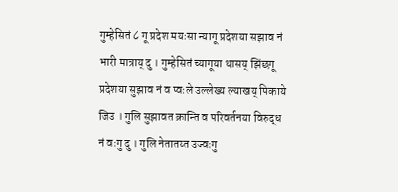गुम्हेसितं ८ गू प्रदेश मयःसा न्यागू प्रदेशया सझाव नं भारी मात्राय् दु । गुम्हेसितं च्यागूया थासय् झिंछगू प्रदेशया सुझाव नं व प्वःले उल्लेख्य ल्याखय् पिकाये जिउ । गुलि सुझावत क्रान्ति व परिवर्तनया विरुद्ध नं वःगु दु । गुलि नेतातय्त उज्वःगु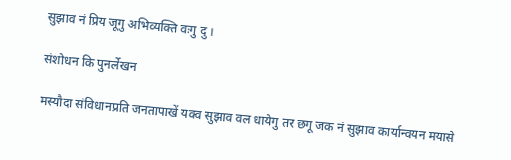सुझाव नं प्रिय जूगु अभिव्यक्ति वःगु दु ।

संशोधन कि पुनर्लेखन

मस्यौदा संविधानप्रति जनतापाखें यक्व सुझाव वल धायेगु तर छगू जक नं सुझाव कार्यान्वयन मयासे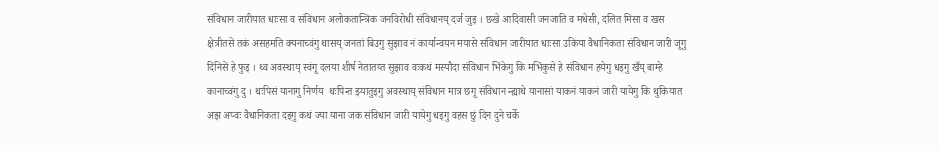संविधान जारीयात धाःसा व संविधान अलोकतान्त्रिक जनविरोधी संविधानय् दर्ज जुइ । छखे आदिवासी जनजाति व मधेसी, दलित मिसा व खस क्षेत्रीतसें तकं असहमति क्यनाच्वंगु थासय् जनतां बिउगु सुझाव नं कार्यान्वयन मयासे संविधान जारीयात धाःसा उकिया वैधानिकता संविधान जारी जूगु दिंनिसें हे फुइ । थ्व अवस्थाय् स्वंगू दलया शीर्ष नेतातय्त सुझाव वःकथं मस्यौदा संविधान भिंकेगु कि मभिंकुसे हे संविधान हयेगु धइगु खँय् बाम्हे कानाच्वंगु दु । थःपिसं यानागु निर्णय  थःपिन्त झ्यातुइगु अवस्थाय् संविधान मात्र छगू संविधान न्ह्याथे यानासां याकनं याकनं जारी यायेगु कि थुकियात अझ अप्वः वैधानिकता दइगु कथं ज्या याना जक संविधान जारी यायेगु धइगु वहस छुं दिन दुने चर्के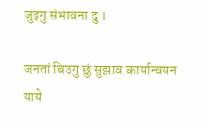जुइगु संभावना दु ।

जनतां बिउगु छुं सुझाव कार्यान्वयन याये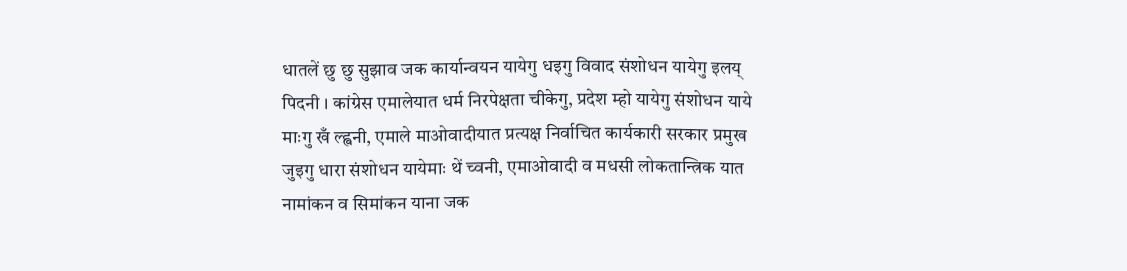धातलें छु छु सुझाव जक कार्यान्वयन यायेगु धइगु विवाद संशोधन यायेगु इलय् पिदनी । कांग्रेस एमालेयात धर्म निरपेक्षता चीकेगु, प्रदेश म्हो यायेगु संशोधन याये माःगु खँ ल्ह्वनी, एमाले माओवादीयात प्रत्यक्ष निर्वाचित कार्यकारी सरकार प्रमुख जुइगु धारा संशोधन यायेमाः थें च्वनी, एमाओवादी व मधसी लोकतान्त्रिक यात नामांकन व सिमांकन याना जक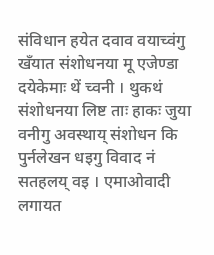संविधान हयेत दवाव वयाच्वंगु खँयात संशोधनया मू एजेण्डा दयेकेमाः थें च्वनी । थुकथं संशोधनया लिष्ट ताः हाकः जुया वनीगु अवस्थाय् संशोधन कि पुर्नलेखन धइगु विवाद नं सतहलय् वइ । एमाओवादी लगायत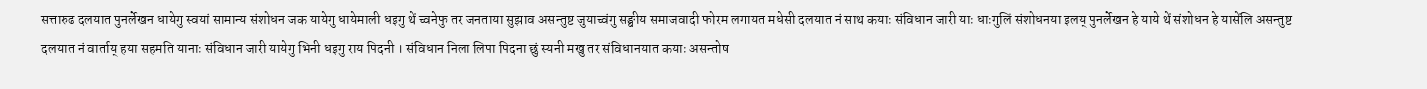सत्तारुढ दलयात पुनर्लेखन धायेगु स्वयां सामान्य संशोधन जक यायेगु धायेमाली धइगु थें च्वनेफु तर जनताया सुझाव असन्तुष्ट जुयाच्वंगु सङ्घीय समाजवादी फोरम लगायत मधेसी दलयात नं साथ कयाः संविधान जारी याः धाःगुलिं संशोधनया इलय् पुनर्लेखन हे याये थें संशोधन हे यासेंलि असन्तुष्ट दलयात नं वार्ताय् हया सहमति यानाः संविधान जारी यायेगु भिनी धइगु राय पिदनी । संविधान निला लिपा पिदना छुं स्यनी मखु तर संविधानयात कयाः असन्तोष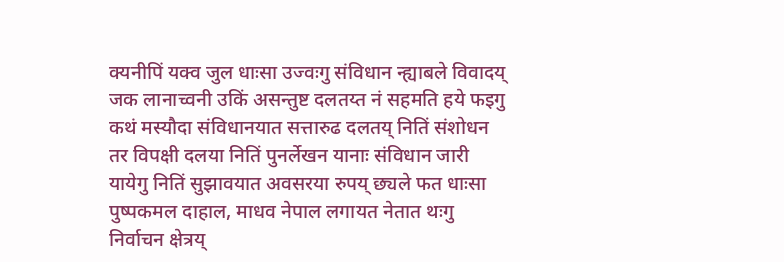क्यनीपिं यक्व जुल धाःसा उज्वःगु संविधान न्ह्याबले विवादय् जक लानाच्वनी उकिं असन्तुष्ट दलतय्त नं सहमति हये फइगु कथं मस्यौदा संविधानयात सत्तारुढ दलतय् नितिं संशोधन तर विपक्षी दलया नितिं पुनर्लेखन यानाः संविधान जारी यायेगु नितिं सुझावयात अवसरया रुपय् छ्यले फत धाःसा पुष्पकमल दाहाल, माधव नेपाल लगायत नेतात थःगु निर्वाचन क्षेत्रय्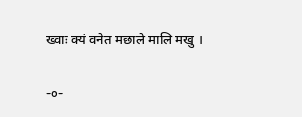ख्वाः क्यं वनेत मछाले मालि मखु ।

-o-